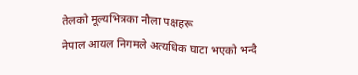तेलको मूल्यभित्रका नौला पक्षहरू
नेपाल आयल निगमले अत्यधिक घाटा भएको भन्दै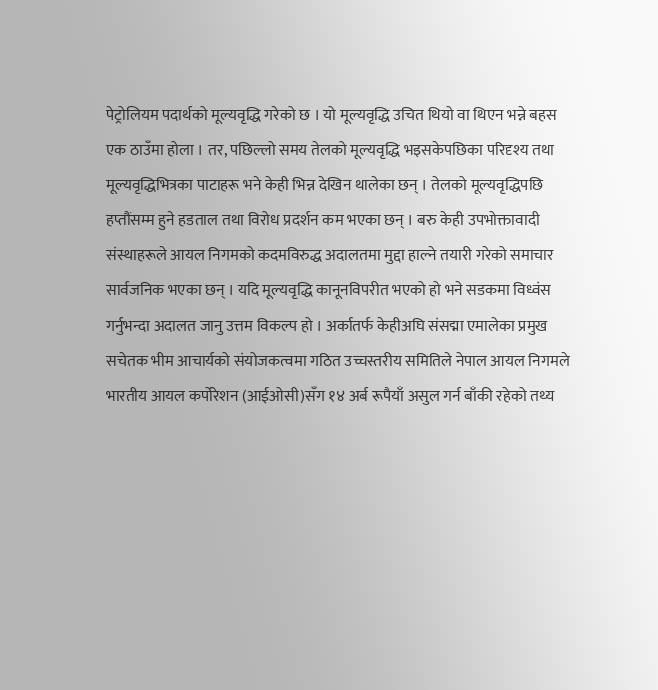पेट्रोलियम पदार्थको मूल्यवृद्धि गरेको छ । यो मूल्यवृद्धि उचित थियो वा थिएन भन्ने बहस एक ठाउँमा होला । तर, पछिल्लो समय तेलको मूल्यवृद्धि भइसकेपछिका परिदृश्य तथा मूल्यवृद्धिभित्रका पाटाहरू भने केही भिन्न देखिन थालेका छन् । तेलको मूल्यवृद्धिपछि हप्तौंसम्म हुने हडताल तथा विरोध प्रदर्शन कम भएका छन् । बरु केही उपभोक्तावादी संस्थाहरूले आयल निगमको कदमविरुद्ध अदालतमा मुद्दा हाल्ने तयारी गरेको समाचार सार्वजनिक भएका छन् । यदि मूल्यवृद्धि कानूनविपरीत भएको हो भने सडकमा विध्वंस गर्नुभन्दा अदालत जानु उत्तम विकल्प हो । अर्कातर्फ केहीअघि संसद्मा एमालेका प्रमुख सचेतक भीम आचार्यको संयोजकत्वमा गठित उच्चस्तरीय समितिले नेपाल आयल निगमले भारतीय आयल कर्पोरेशन (आईओसी)सँग १४ अर्ब रूपैयाँ असुल गर्न बाँकी रहेको तथ्य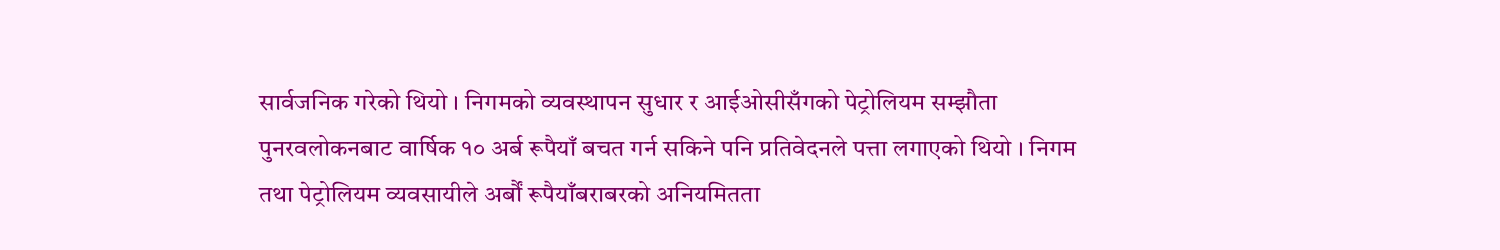सार्वजनिक गरेको थियो । निगमको व्यवस्थापन सुधार र आईओसीसँगको पेट्रोलियम सम्झौता पुनरवलोकनबाट वार्षिक १० अर्ब रूपैयाँ बचत गर्न सकिने पनि प्रतिवेदनले पत्ता लगाएको थियो । निगम तथा पेट्रोलियम व्यवसायीले अर्बौं रूपैयाँबराबरको अनियमितता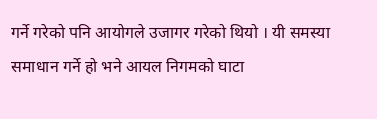गर्ने गरेको पनि आयोगले उजागर गरेको थियो । यी समस्या समाधान गर्ने हो भने आयल निगमको घाटा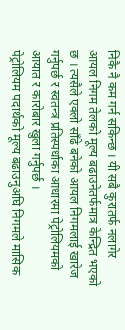निकै नै कम गर्न सकिन्छ । यी सबै कुरातर्फ नलागेर आयल निगम तेलको मूल्य बढाउनेतर्फमात्र केन्द्रित भएको छ । त्यसैले एक्लो साँढे बनेको आयल निगमलाई खारेज गर्नुपर्छ र स्वतन्त्र प्रतिस्पर्धाका आधारमा पेट्रोलियमको आयात र कारोबार खुला गर्नुपर्छ ।
पेट्रोलियम पदार्थको मूल्य बढाउनुअघि निगमले मासिक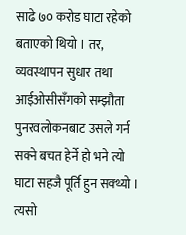साढे ७० करोड घाटा रहेको बताएको थियो । तर, व्यवस्थापन सुधार तथा आईओसीसँगको सम्झौता पुनरवलोकनबाट उसले गर्न सक्ने बचत हेर्ने हो भने त्यो घाटा सहजै पूर्ति हुन सक्थ्यो । त्यसो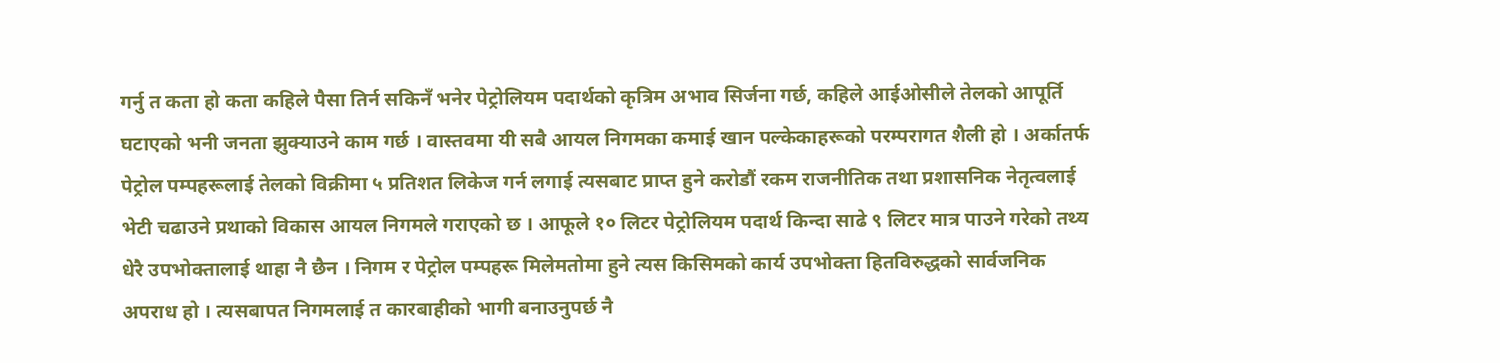गर्नु त कता हो कता कहिले पैसा तिर्न सकिनँ भनेर पेट्रोलियम पदार्थको कृत्रिम अभाव सिर्जना गर्छ, कहिले आईओसीले तेलको आपूर्ति घटाएको भनी जनता झुक्याउने काम गर्छ । वास्तवमा यी सबै आयल निगमका कमाई खान पल्केकाहरूको परम्परागत शैली हो । अर्कातर्फ पेट्रोल पम्पहरूलाई तेलको विक्रीमा ५ प्रतिशत लिकेज गर्न लगाई त्यसबाट प्राप्त हुने करोडौं रकम राजनीतिक तथा प्रशासनिक नेतृत्वलाई भेटी चढाउने प्रथाको विकास आयल निगमले गराएको छ । आफूले १० लिटर पेट्रोलियम पदार्थ किन्दा साढे ९ लिटर मात्र पाउने गरेको तथ्य धेरै उपभोक्तालाई थाहा नै छैन । निगम र पेट्रोल पम्पहरू मिलेमतोमा हुने त्यस किसिमको कार्य उपभोक्ता हितविरुद्धको सार्वजनिक अपराध हो । त्यसबापत निगमलाई त कारबाहीको भागी बनाउनुपर्छ नै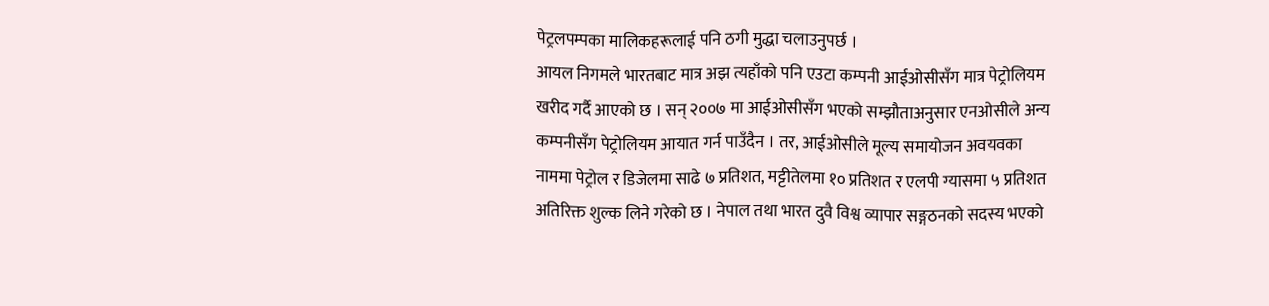पेट्रलपम्पका मालिकहरूलाई पनि ठगी मुद्धा चलाउनुपर्छ ।
आयल निगमले भारतबाट मात्र अझ त्यहाँको पनि एउटा कम्पनी आईओसीसँग मात्र पेट्रोलियम खरीद गर्दै आएको छ । सन् २००७ मा आईओसीसँग भएको सम्झौताअनुसार एनओसीले अन्य कम्पनीसँग पेट्रोलियम आयात गर्न पाउँदैन । तर, आईओसीले मूल्य समायोजन अवयवका नाममा पेट्रोल र डिजेलमा साढे ७ प्रतिशत, मट्टीतेलमा १० प्रतिशत र एलपी ग्यासमा ५ प्रतिशत अतिरिक्त शुल्क लिने गरेको छ । नेपाल तथा भारत दुवै विश्व व्यापार सङ्गठनको सदस्य भएको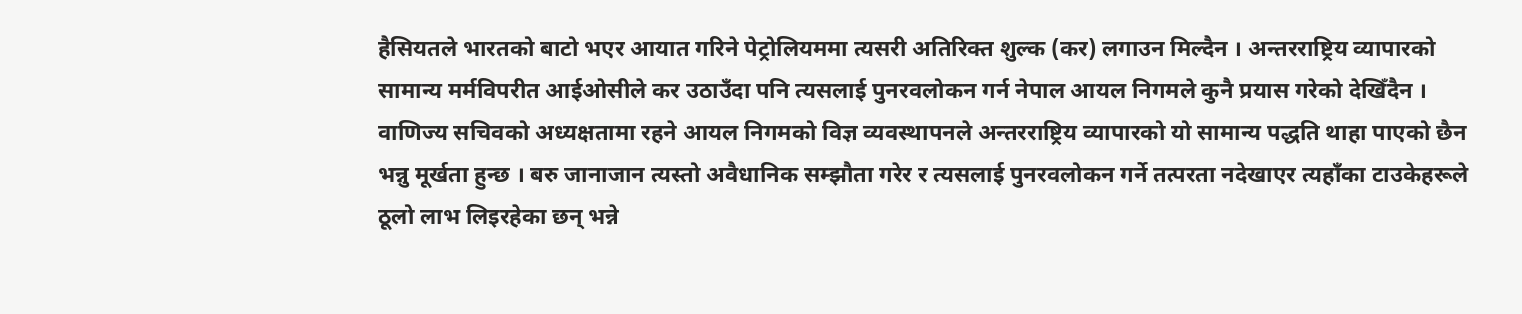हैसियतले भारतको बाटो भएर आयात गरिने पेट्रोलियममा त्यसरी अतिरिक्त शुल्क (कर) लगाउन मिल्दैन । अन्तरराष्ट्रिय व्यापारको सामान्य मर्मविपरीत आईओसीले कर उठाउँदा पनि त्यसलाई पुनरवलोकन गर्न नेपाल आयल निगमले कुनै प्रयास गरेको देखिँदैन । वाणिज्य सचिवको अध्यक्षतामा रहने आयल निगमको विज्ञ व्यवस्थापनले अन्तरराष्ट्रिय व्यापारको यो सामान्य पद्धति थाहा पाएको छैन भन्नु मूर्खता हुन्छ । बरु जानाजान त्यस्तो अवैधानिक सम्झौता गरेर र त्यसलाई पुनरवलोकन गर्ने तत्परता नदेखाएर त्यहाँका टाउकेहरूले ठूलो लाभ लिइरहेका छन् भन्ने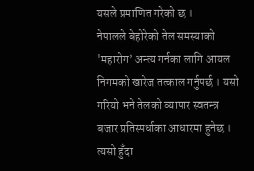यसले प्रमाणित गरेको छ ।
नेपालले बेहोरेको तेल समस्याको 'महारोग’ अन्त्य गर्नका लागि आयल निगमको खारेज तत्काल गर्नुपर्छ । यसो गरियो भने तेलको व्यापार स्वतन्त्र बजार प्रतिस्पर्धाका आधारमा हुनेछ । त्यसो हुँदा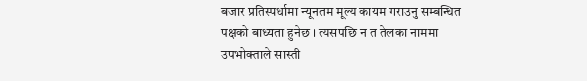बजार प्रतिस्पर्धामा न्यूनतम मूल्य कायम गराउनु सम्बन्धित पक्षको बाध्यता हुनेछ । त्यसपछि न त तेलका नाममा उपभोक्ताले सास्ती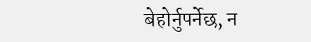बेहोर्नुपर्नेछ, न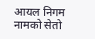आयल निगम नामको सेतो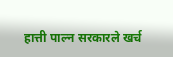हात्ती पाल्न सरकारले खर्च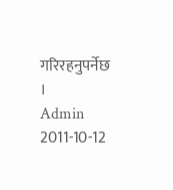गरिरहनुपर्नेछ ।
Admin 2011-10-12